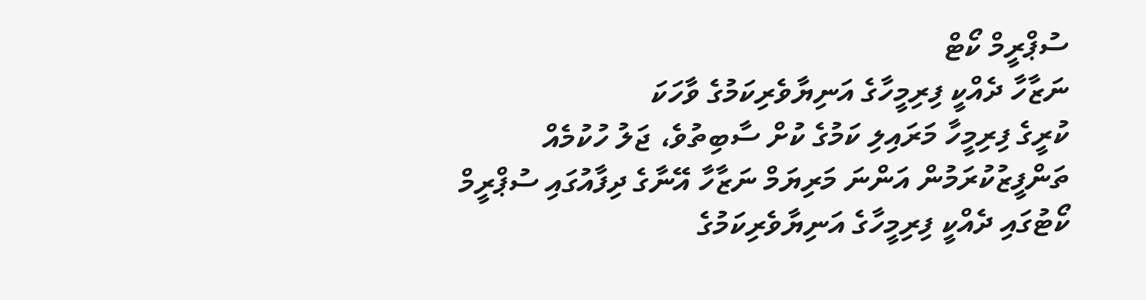ސުޕްރީމް ކޯޓް
ނަޒާހާ ދެއްކީ ފިރިމީހާގެ އަނިޔާވެރިކަމުގެ ވާހަކަ
ކުރީގެ ފިރިމީހާ މަރައިލި ކަމުގެ ކުށް ސާބިތުވެ، ޖަލު ހުކުމެއް ތަންފީޒުކުރަމުން އަންނަ މަރިޔަމް ނަޒާހާ އޭނާގެ ދިފާއުގައި ސުޕްރީމް ކޯޓުގައި ދެއްކީ ފިރިމީހާގެ އަނިޔާވެރިކަމުގެ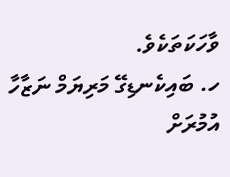ވާހަކަތަކެވެ.
ހ. ބައިކެނޑިގޭ މަރިޔަމް ނަޒާހާ އުމުރަށް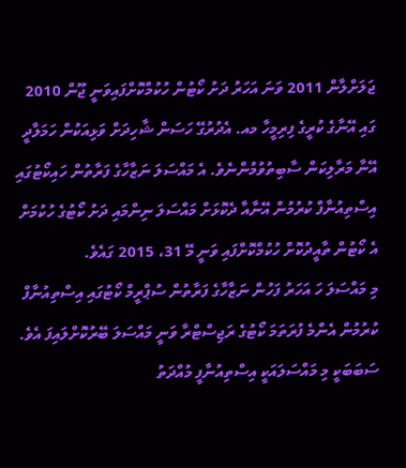ޖަލަށްލާން 2011 ވަނަ އަހަރު ދަށު ކޯޓުން ހުކުމްކޮށްފައިވަނީ ޖޫން 2010 ގައި އޭނާގެ ކުރީގެ ފިރިމީހާ މއ. އެދުރުގޭ ހަސަން ޝާހިދަށް ވަޅިއަކުން ހަމަލާދީ އޭނާ މަރާލިކަން ސާބިތުވުމުންނެވެ. އެ މައްސަލަ ނަޒާހާގެ ފަރާތުން ހައިކޯޓުގައި އިސްތިއުނާފް ކުރުމުން އޭނާއާ ދެކޮޅަށް މައްސަލަ ނިންމައި ދަށު ކޯޓުގެ ހުކުމަށް އެ ކޯޓުން ތާއީދުކޮށް ހުކުމްކޮށްފައި ވަނީ މޭ 31، 2015 ގައެވެ.
މި މައްސަލަ ހަ އަހަރު ފަހުން ނަޒާހާގެ ފަރާތުން ސުޕްރީމް ކޯޓުގައި އިސްތިއުނާފް ކުރުމުން އެންމެ ފުރަތަމަ ކޯޓުގެ ރަޖިސްޓްރާ ވަނީ މައްސަލަ ބޭރުކޮށްލައިފަ އެވެ. ސަބަބަކީ މި މައްސަލައަކީ އިސްތިއުނާފީ މުއްދަތު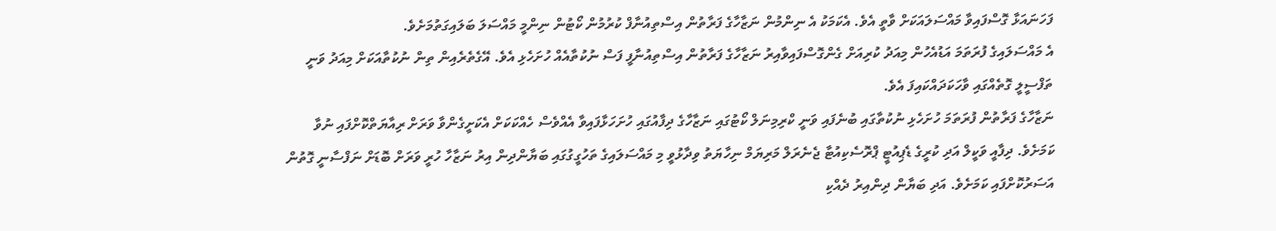ފަހަނައަޅާ ގޮސްފައިވާ މައްސަލައަކަށް ވާތީ އެވެ. އެކަމަކު އެ ނިންމުން ނަޒާހާގެ ފަރާތުން އިސްތިއުނާފް ކުރުމުން ކޯޓުން ނިންމީ މައްސަލަ ބަލައިގަތުމަށެވެ.
އެ މައްސަލައިގެ ފުރަތަމަ އަޑުއެހުން މިއަދު ކުރިއަށް ގެންގޮސްފައިވާއިރު ނަޒާހާގެ ފަރާތުން އިސްތިއުނާފީ ފަސް ނުކުތާއެއް ހުށަހެޅި އެވެ. އޭގެތެރެއިން ތިން ނުކުތާއަކަށް މިއަދު ވަނީ ތަފްސީލީ ގޮތެއްގައި ވާހަކަދައްކައިފަ އެވެ.
ނަޒާހާގެ ފަރާތުން ފުރަތަމަ ހުށަހެޅި ނުކުތާގައި ބުނެފައި ވަނީ ކްރިމިނަލް ކޯޓުގައި ނަޒާހާގެ ދިފާއުގައި ހުށަހަޅާފައިވާ އެއްވެސް ހެއްކަކަށް އެކަށީގެންވާ ވަރަށް ރިއާޔަތްކޮށްފައި ނުވާ ކަމަށެވެ. ދިފާއީ ވަކީލް އަދި ކުރީގެ ޑެޕިއުޓީ ޕްރޮސެކިއުޓާ ޖެނެރަލް މަރިޔަމް ނިހާޔަތު ވިދާޅުވީ މި މައްސަލައިގެ ތަހުގީގުގައި ބަޔާންދިން އިރު ނަޒާހާ ހުރީ ވަރަށް ބޮޑަށް ނަފްސާނީ ގޮތުން އަސަރުކޮށްފައި ކަމަށެވެ. އަދި ބަޔާން ދިންއިރު ދެއްކި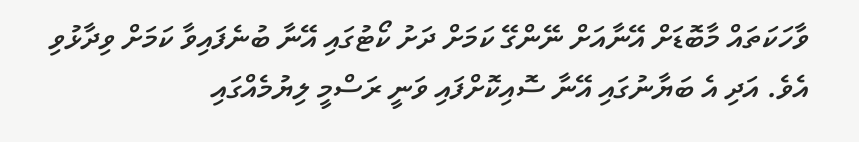ވާހަކަތައް މާބޮޑަށް އޭނާއަށް ނޭންގޭ ކަމަށް ދަށު ކޯޓުގައި އޭނާ ބުނެފައިވާ ކަމަށް ވިދާޅުވި އެވެ. އަދި އެ ބަޔާނުގައި އޭނާ ސޮއިކޮށްފައި ވަނީ ރަސްމީ ލިޔުމެއްގައި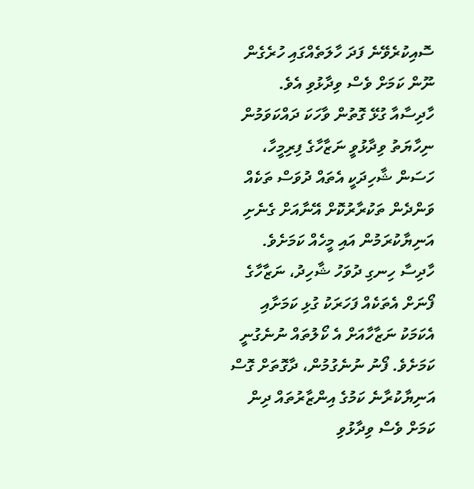ސޮއިކުރެވޭނެ ފަދަ ހާލަތެއްގައި ހުރެގެން ނޫން ކަމަށް ވެސް ވިދާޅުވި އެވެ.
ހާދިސާއާ ގުޅޭ ގޮތުން ވާހަކަ ދައްކަވަމުން ނިހާޔަތު ވިދާޅުވީ ނަޒާހާގެ ފިރިމީހާ، ހަސަން ޝާހިދަކީ އެތައް ދުވަސް ތަކެއް ވަންދެން ތަކުރާރުކޮށް އޭނާއަށް ގެނެށި އަނިޔާކުރަމުން އައި މީހެއް ކަމަށެވެ. ހާދިސާ ހިނގި ދުވަހު ޝާހިދު، ނަޒާހާގެ ފޯނަށް އެތަކެއް ފަހަރަކު ގުޅި ކަމަށާއި އެކަމަކު ނަޒާހާއަށް އެ ކޯލުތައް ނުނެގުނީ ކަމަށެވެ. ފޯނު ނުނެގުމުން، ދާގޮތަށް ގޮސް އަނިޔާކުރާނެ ކަމުގެ އިންޒާރުތައް ދިން ކަމަށް ވެސް ވިދާޅުވި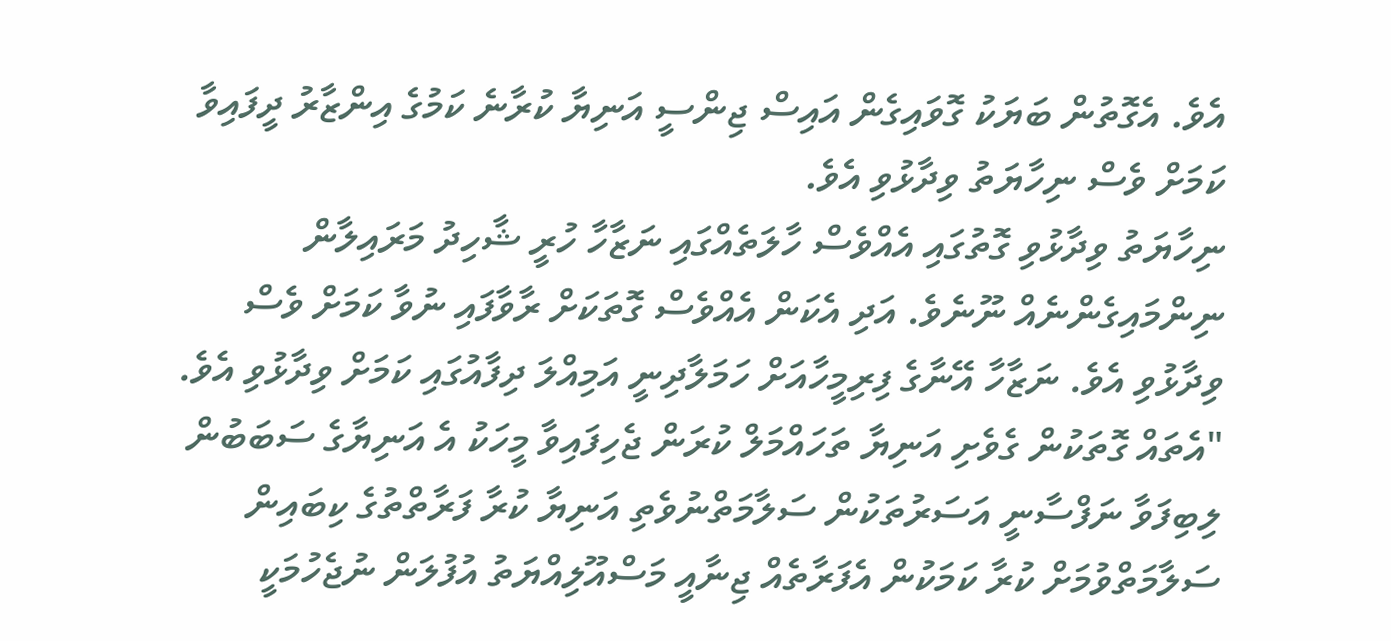އެވެ. އެގޮތުން ބަޔަކު ގޮވައިގެން އައިސް ޖިންސީ އަނިޔާ ކުރާނެ ކަމުގެ އިންޒާރު ދީފައިވާ ކަމަށް ވެސް ނިހާޔަތު ވިދާޅުވި އެވެ.
ނިހާޔަތު ވިދާޅުވި ގޮތުގައި އެއްވެސް ހާލަތެއްގައި ނަޒާހާ ހުރީ ޝާހިދު މަރައިލާން ނިންމައިގެންނެއް ނޫނެވެ. އަދި އެކަން އެއްވެސް ގޮތަކަށް ރާވާފައި ނުވާ ކަމަށް ވެސް ވިދާޅުވި އެވެ. ނަޒާހާ އޭނާގެ ފިރިމީހާއަށް ހަމަލާދިނީ އަމިއްލަ ދިފާއުގައި ކަމަށް ވިދާޅުވި އެވެ.
"އެތައް ގޮތަކުން ގެވެށި އަނިޔާ ތަހައްމަލް ކުރަން ޖެހިފައިވާ މީހަކު އެ އަނިޔާގެ ސަބަބުން ލިބިފަވާ ނަފްސާނީ އަސަރުތަކުން ސަލާމަތްނުވެތި އަނިޔާ ކުރާ ފަރާތްތުގެ ކިބައިން ސަލާމަތްވުމަށް ކުރާ ކަމަކުން އެފަރާތެއް ޖިނާއީ މަސްއޫލިއްޔަތު އުފުލަން ނުޖެހުމަކީ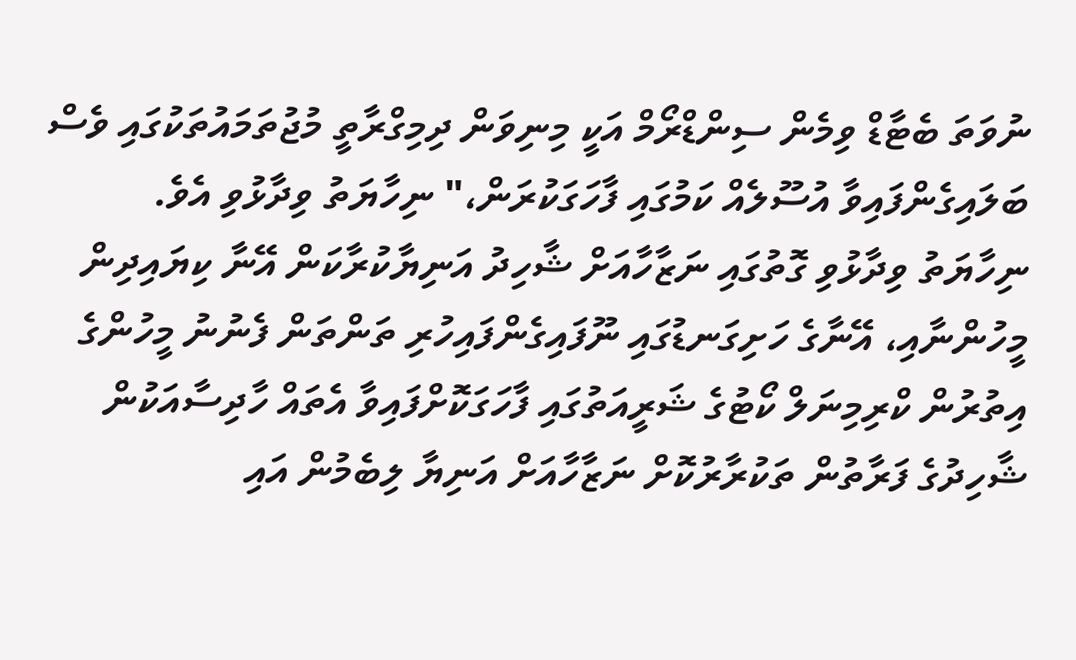ނުވަތަ ބެޓާޑް ވިމެން ސިންޑްރޯމް އަކީ މިނިވަން ދިމިގްރާތީ މުޖުތަމައުތަކުގައި ވެސް ބަލައިގެންފައިވާ އުސޫލެއް ކަމުގައި ފާހަގަކުރަން،" ނިހާޔަތު ވިދާޅުވި އެވެ.
ނިހާޔަތު ވިދާޅުވި ގޮތުގައި ނަޒާހާއަށް ޝާހިދު އަނިޔާކުރާކަން އޭނާ ކިޔައިދިން މީހުންނާއި، އޭނާގެ ހަށިގަނޑުގައި ނޫފައިގެންފައިހުރި ތަންތަން ފެނުނު މީހުންގެ އިތުރުން ކްރިމިނަލް ކޯޓުގެ ޝަރީއަތުގައި ފާހަގަކޮށްފައިވާ އެތައް ހާދިސާއަކުން ޝާހިދުގެ ފަރާތުން ތަކުރާރުކޮށް ނަޒާހާއަށް އަނިޔާ ލިބެމުން އައި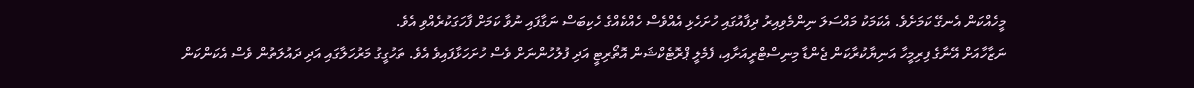މީހެއްކަން އެނގޭ ކަމަށެވެ. އެކަމަކު މައްސަލަ ނިންމެވިއިރު ދިފާއުގައި ހުށަހެޅި އެއްވެސް ހެއްކެއްގެ ހެކިބަސް ނަގާފައި ނުވާ ކަމަށް ފާހަގަކުރެއްވި އެވެ.
ނަޒާހާއަށް އޭނާގެ ފިރިމީހާ އަނިޔާކުރާކަން ޖެންޑާ މިނިސްޓްރީއަށާއި، ފެމެލީ ޕްރޮޓެކްޝަން އޮތޯރިޓީ އަދި ފުލުހުންނަށް ވެސް ހުށަހަޅާފައިވެ އެވެ. ތަހުގީގު މަރުހަލާގައި އަދި ދައުލަތުން ވެސް އެކަންކަން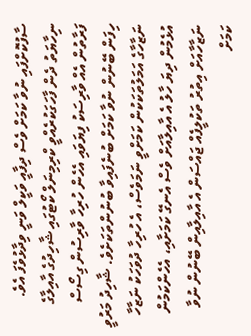ސާފުކޮށްފައި ނުވާ ކަމަށް ވެސް ދިފާއީ ވަކީލް ވަނީ ވިދާޅުވެފަ އެވެ.
ނިހާޔަތު ދެން ފާހަގަކުރެއްވީ ކްރިމިނަލް ކޯޓުގައި ޝާހިދުގެ އާއިލާގެ ފަރާތުން އެއް ވާރިސަކު ފިޔަވައި އެހެން ހުރިހާ ވާރިސުން ގިސޯސް ހިފަން ބޭނުން ނުވާ ކަމަށް ބުނެފައިވާ ބުނުންތަކަށެވެ. ޝާހިދު މަރުވީ ނަޒާހާގެ އަމަލުތަކަކުން ކަމަށްވީ ނަމަވެސް، އެ ހުރިހާ ދުވަހަކު ނަޒާހާ އުޅެމުން ދިޔަ ހާލު އެ އާއިލާއަށް ވެސް އެނގޭ ކަމަށާއި، އެހެންކަމުން ނަޒާހާއަށް އިތުރު ތަކުލީފެއް ޖައްސަން އެ އާއިލާއިން ބޭނުން ނުވާ ކަމަށް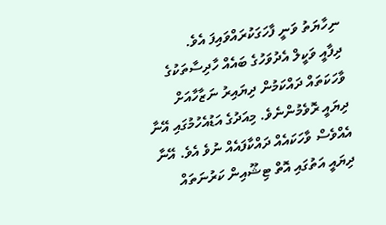ނިހާޔަތު ވަނީ ފާހަގަކުރައްވައިފަ އެވެ.
ދިފާއީ ވަކީލް އެދުވަހުގެ ބައެއް ހާދިސާތަކުގެ ވާހަކަތައް ދައްކަމުން ދިޔައިރު ނަޒާހާއަށް ދިޔައީ ރޮވެމުންނެވެ. މިއަދުގެ އަޑުއެހުމުގައި އޭނާ އެއްވެސް ވާހަކައެއް ދައްކާފައެއް ނުވެ އެވެ. އޭނާ ދިޔައީ އަތުގައި އޮތް ޓިޝޫއިން ކަރުނަތައް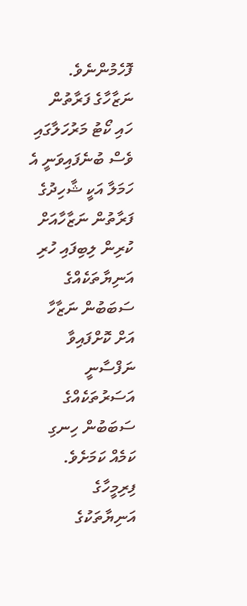ފޮހެމުންނެވެ.
ނަޒާހާގެ ފަރާތުން ހައި ކޯޓު މަރުހަލާގައި ވެސް ބުނެފައިވަނީ އެ ހަމަލާ އަކީ ޝާހިދުގެ ފަރާތުން ނަޒާހާއަށް ކުރިން ލިބިފައި ހުރި އަނިޔާތަކެއްގެ ސަބަބުން ނަޒާހާ އަށް ކޮށްފައިވާ ނަފްސާނީ އަސަރުތަކެއްގެ ސަބަބުން ހިނގި ކަމެއް ކަމަށެވެ. ފިރިމީހާގެ އަނިޔާތަކުގެ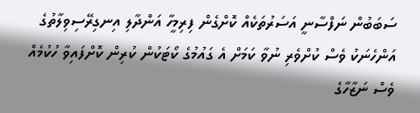ސަބަބުން ނަފްސާނީ އަސަރުތަކެއް ކޮށްގެން ފިރިމީހާ އަންދާލި އިނގިރޭސިވިލާތުގެ އަންހެނަކު ވެސް ކުށްވެރި ނުވާ ކަމަށް އެ ގައުމުގެ ކޯޓަކުން ކުރިން ކޮށްފައިވާ ހުކުމެއް ވެސް ނަޒާހާގެ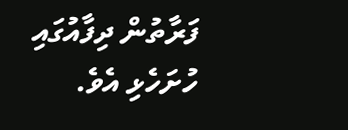ފަރާތުން ދިފާއުގައި ހުށަހެޅި އެވެ.